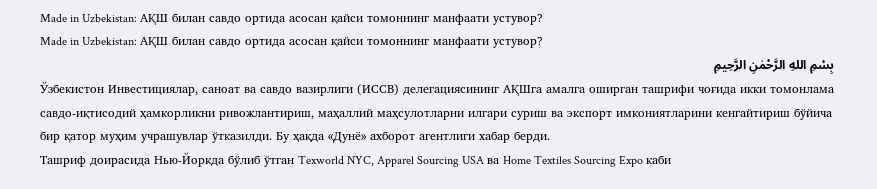Made in Uzbekistan: АҚШ билан савдо ортида асосан қайси томоннинг манфаати устувор?
Made in Uzbekistan: АҚШ билан савдо ортида асосан қайси томоннинг манфаати устувор?
بِسْمِ اللهِ الرَّحْمٰنِ الرَّحِيمِ
Ўзбекистон Инвестициялар, саноат ва савдо вазирлиги (ИССВ) делегациясининг АҚШга амалга оширган ташрифи чоғида икки томонлама савдо-иқтисодий ҳамкорликни ривожлантириш, маҳаллий маҳсулотларни илгари суриш ва экспорт имкониятларини кенгайтириш бўйича бир қатор муҳим учрашувлар ўтказилди. Бу ҳақда «Дунё» ахборот агентлиги хабар берди.
Ташриф доирасида Нью-Йоркда бўлиб ўтган Texworld NYC, Apparel Sourcing USA ва Home Textiles Sourcing Expo каби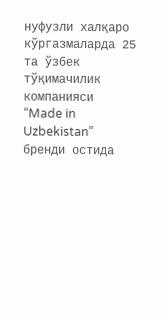нуфузли халқаро кўргазмаларда 25 та ўзбек тўқимачилик компанияси “Made in Uzbekistan” бренди остида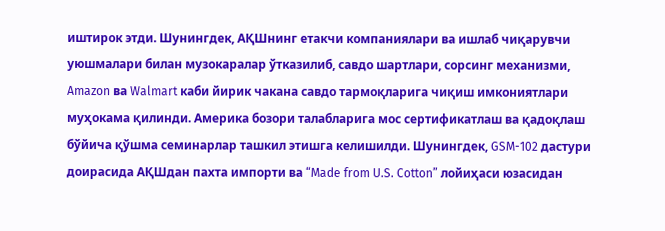иштирок этди. Шунингдек, АҚШнинг етакчи компаниялари ва ишлаб чиқарувчи уюшмалари билан музокаралар ўтказилиб, савдо шартлари, сорсинг механизми, Amazon ва Walmart каби йирик чакана савдо тармоқларига чиқиш имкониятлари муҳокама қилинди. Америка бозори талабларига мос сертификатлаш ва қадоқлаш бўйича қўшма семинарлар ташкил этишга келишилди. Шунингдек, GSM-102 дастури доирасида АҚШдан пахта импорти ва “Made from U.S. Cotton” лойиҳаси юзасидан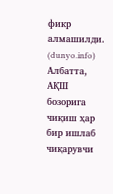фикр алмашилди. (dunyo.info)
Албатта, АҚШ бозорига чиқиш ҳар бир ишлаб чиқарувчи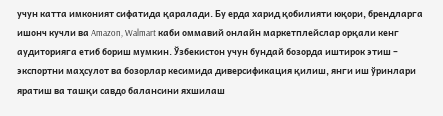учун катта имконият сифатида қаралади. Бу ерда харид қобилияти юқори, брендларга ишонч кучли ва Amazon, Walmart каби оммавий онлайн маркетплейслар орқали кенг аудиторияга етиб бориш мумкин. Ўзбекистон учун бундай бозорда иштирок этиш – экспортни маҳсулот ва бозорлар кесимида диверсификация қилиш, янги иш ўринлари яратиш ва ташқи савдо балансини яхшилаш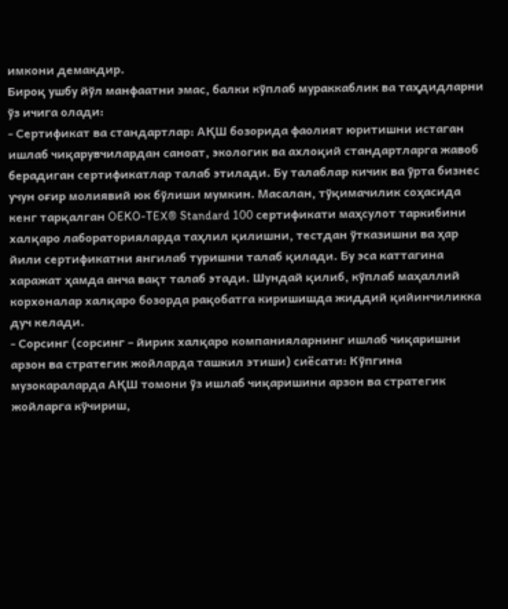имкони демакдир.
Бироқ ушбу йўл манфаатни эмас, балки кўплаб мураккаблик ва таҳдидларни ўз ичига олади:
- Сертификат ва стандартлар: АҚШ бозорида фаолият юритишни истаган ишлаб чиқарувчилардан саноат, экологик ва ахлоқий стандартларга жавоб берадиган сертификатлар талаб этилади. Бу талаблар кичик ва ўрта бизнес учун оғир молиявий юк бўлиши мумкин. Масалан, тўқимачилик соҳасида кенг тарқалган OEKO-TEX® Standard 100 сертификати маҳсулот таркибини халқаро лабораторияларда таҳлил қилишни, тестдан ўтказишни ва ҳар йили сертификатни янгилаб туришни талаб қилади. Бу эса каттагина харажат ҳамда анча вақт талаб этади. Шундай қилиб, кўплаб маҳаллий корхоналар халқаро бозорда рақобатга киришишда жиддий қийинчиликка дуч келади.
- Сорсинг (сорсинг – йирик халқаро компанияларнинг ишлаб чиқаришни арзон ва стратегик жойларда ташкил этиши) сиёсати: Кўпгина музокараларда АҚШ томони ўз ишлаб чиқаришини арзон ва стратегик жойларга кўчириш,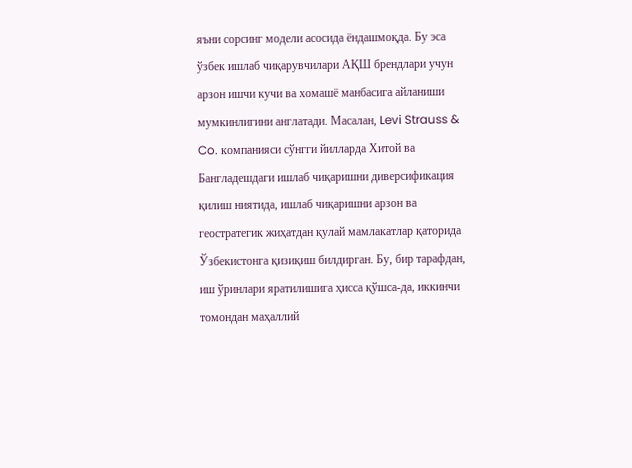яъни сорсинг модели асосида ёндашмоқда. Бу эса ўзбек ишлаб чиқарувчилари АҚШ брендлари учун арзон ишчи кучи ва хомашё манбасига айланиши мумкинлигини англатади. Масалан, Levi Strauss & Co. компанияси сўнгги йилларда Хитой ва Бангладешдаги ишлаб чиқаришни диверсификация қилиш ниятида, ишлаб чиқаришни арзон ва геостратегик жиҳатдан қулай мамлакатлар қаторида Ўзбекистонга қизиқиш билдирган. Бу, бир тарафдан, иш ўринлари яратилишига ҳисса қўшса-да, иккинчи томондан маҳаллий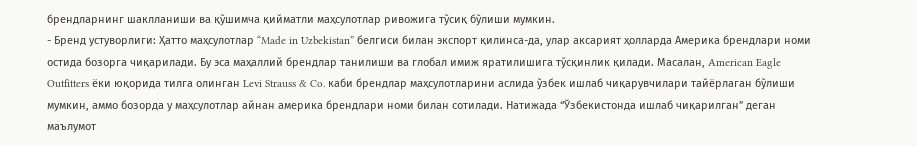брендларнинг шаклланиши ва қўшимча қийматли маҳсулотлар ривожига тўсиқ бўлиши мумкин.
- Бренд устуворлиги: Ҳатто маҳсулотлар “Made in Uzbekistan” белгиси билан экспорт қилинса-да, улар аксарият ҳолларда Америка брендлари номи остида бозорга чиқарилади. Бу эса маҳаллий брендлар танилиши ва глобал имиж яратилишига тўсқинлик қилади. Масалан, American Eagle Outfitters ёки юқорида тилга олинган Levi Strauss & Co. каби брендлар маҳсулотларини аслида ўзбек ишлаб чиқарувчилари тайёрлаган бўлиши мумкин, аммо бозорда у маҳсулотлар айнан америка брендлари номи билан сотилади. Натижада “Ўзбекистонда ишлаб чиқарилган” деган маълумот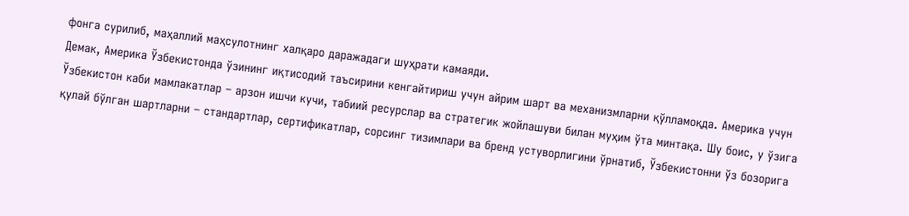фонга сурилиб, маҳаллий маҳсулотнинг халқаро даражадаги шуҳрати камаяди.
Демак, Америка Ўзбекистонда ўзининг иқтисодий таъсирини кенгайтириш учун айрим шарт ва механизмларни қўлламоқда. Америка учун Ўзбекистон каби мамлакатлар – арзон ишчи кучи, табиий ресурслар ва стратегик жойлашуви билан муҳим ўта минтақа. Шу боис, у ўзига қулай бўлган шартларни – стандартлар, сертификатлар, сорсинг тизимлари ва бренд устуворлигини ўрнатиб, Ўзбекистонни ўз бозорига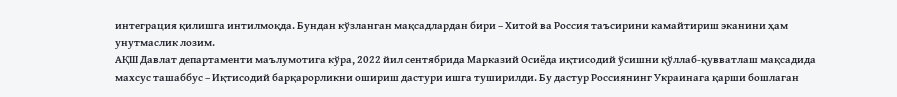интеграция қилишга интилмоқда. Бундан кўзланган мақсадлардан бири – Хитой ва Россия таъсирини камайтириш эканини ҳам унутмаслик лозим.
АҚШ Давлат департаменти маълумотига кўра, 2022 йил сентябрида Марказий Осиёда иқтисодий ўсишни қўллаб-қувватлаш мақсадида махсус ташаббус – Иқтисодий барқарорликни ошириш дастури ишга туширилди. Бу дастур Россиянинг Украинага қарши бошлаган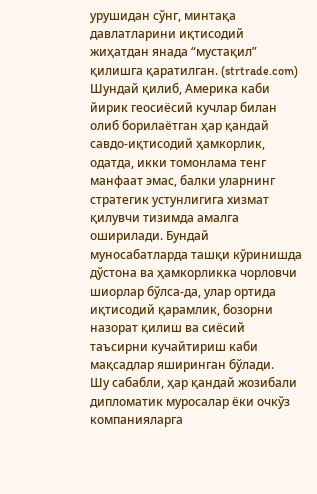урушидан сўнг, минтақа давлатларини иқтисодий жиҳатдан янада “мустақил” қилишга қаратилган. (strtrade.com)
Шундай қилиб, Америка каби йирик геосиёсий кучлар билан олиб борилаётган ҳар қандай савдо-иқтисодий ҳамкорлик, одатда, икки томонлама тенг манфаат эмас, балки уларнинг стратегик устунлигига хизмат қилувчи тизимда амалга оширилади. Бундай муносабатларда ташқи кўринишда дўстона ва ҳамкорликка чорловчи шиорлар бўлса-да, улар ортида иқтисодий қарамлик, бозорни назорат қилиш ва сиёсий таъсирни кучайтириш каби мақсадлар яширинган бўлади.
Шу сабабли, ҳар қандай жозибали дипломатик муросалар ёки очкўз компанияларга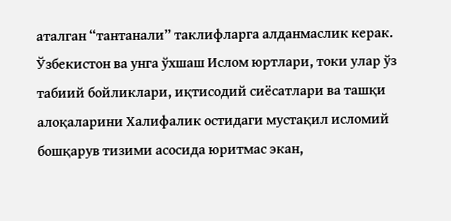аталган “тантанали” таклифларга алданмаслик керак. Ўзбекистон ва унга ўхшаш Ислом юртлари, токи улар ўз табиий бойликлари, иқтисодий сиёсатлари ва ташқи алоқаларини Халифалик остидаги мустақил исломий бошқарув тизими асосида юритмас экан,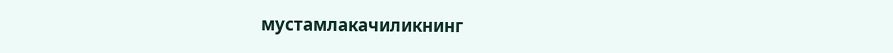мустамлакачиликнинг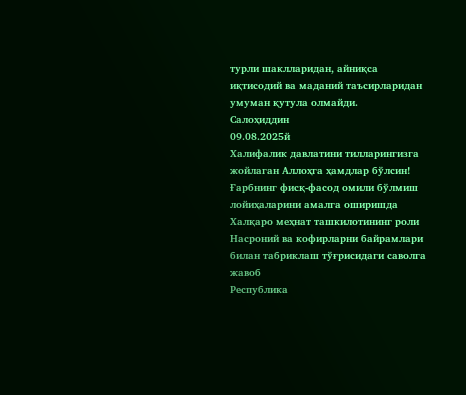турли шаклларидан, айниқса иқтисодий ва маданий таъсирларидан умуман қутула олмайди.
Салоҳиддин
09.08.2025й
Халифалик давлатини тилларингизга жойлаган Аллоҳга ҳамдлар бўлсин!
Ғарбнинг фисқ-фасод омили бўлмиш лойиҳаларини амалга оширишда Халқаро меҳнат ташкилотининг роли
Насроний ва кофирларни байрамлари билан табриклаш тўғрисидаги саволга жавоб
Республика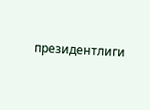президентлиги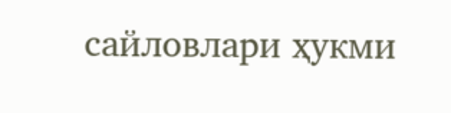сайловлари ҳукми